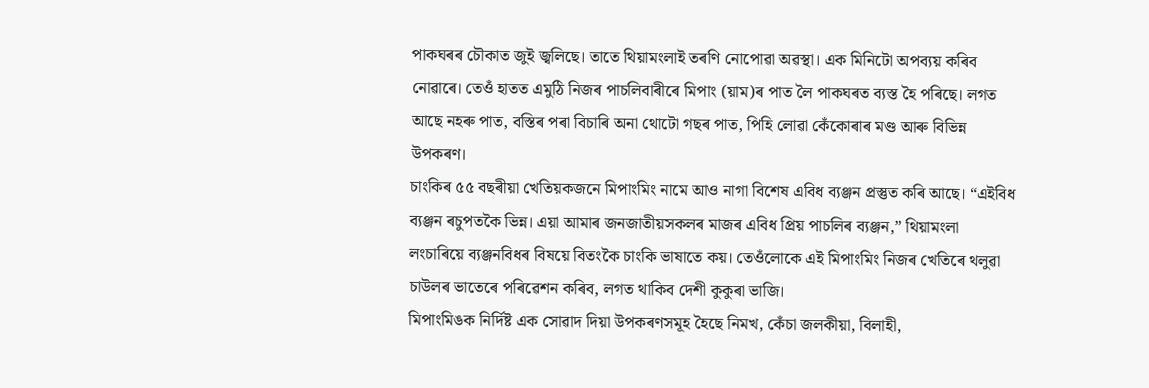পাকঘৰৰ চৌকাত জুই জ্বলিছে। তাতে থিয়ামংলাই তৰণি নোপোৱা অৱস্থা। এক মিনিটো অপব্যয় কৰিব নোৱাৰে। তেওঁ হাতত এমুঠি নিজৰ পাচলিবাৰীৰে মিপাং (য়াম)ৰ পাত লৈ পাকঘৰত ব্যস্ত হৈ পৰিছে। লগত আছে নহৰু পাত, বস্তিৰ পৰা বিচাৰি অনা থোটো গছৰ পাত, পিহি লোৱা কেঁকোৰাৰ মণ্ড আৰু বিভিন্ন উপকৰণ।
চাংকিৰ ৫৫ বছৰীয়া খেতিয়কজনে মিপাংমিং নামে আও নাগা বিশেষ এবিধ ব্যঞ্জন প্ৰস্তুত কৰি আছে। “এইবিধ ব্যঞ্জন ৰচুপতকৈ ভিন্ন। এয়া আমাৰ জনজাতীয়সকলৰ মাজৰ এবিধ প্ৰিয় পাচলিৰ ব্যঞ্জন,” থিয়ামংলা লংচাৰিয়ে ব্যঞ্জনবিধৰ বিষয়ে বিতংকৈ চাংকি ভাষাতে কয়। তেওঁলোকে এই মিপাংমিং নিজৰ খেতিৰে থলুৱা চাউলৰ ভাতেৰে পৰিৱেশন কৰিব, লগত থাকিব দেশী কুকুৰা ভাজি।
মিপাংমিঙক নিৰ্দিষ্ট এক সোৱাদ দিয়া উপকৰণসমূহ হৈছে নিমখ, কেঁচা জলকীয়া, বিলাহী,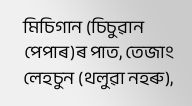মিচিগান (চিচুৱান পেপাৰ)ৰ পাত, তেজাং লেহচুন (থলুৱা নহৰু),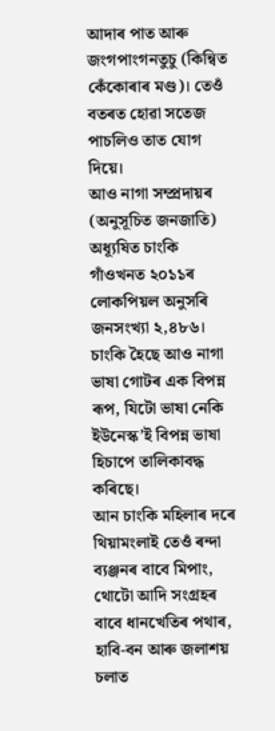আদাৰ পাত আৰু জংগপাংগনতুচু (কিন্বিত কেঁকোৰাৰ মণ্ড)। তেওঁ বতৰত হোৱা সতেজ পাচলিও তাত যোগ দিয়ে।
আও নাগা সম্প্ৰদায়ৰ (অনুসূচিত জনজাতি) অধ্যূষিত চাংকি গাঁওখনত ২০১১ৰ লোকপিয়ল অনুসৰি জনসংখ্যা ২,৪৮৬। চাংকি হৈছে আও নাগা ভাষা গোটৰ এক বিপন্ন ৰূপ, যিটো ভাষা নেকি ইউনেস্ক’ই বিপন্ন ভাষা হিচাপে তালিকাবদ্ধ কৰিছে।
আন চাংকি মহিলাৰ দৰে থিয়ামংলাই তেওঁ ৰন্দা ব্যঞ্জনৰ বাবে মিপাং, থোটো আদি সংগ্ৰহৰ বাবে ধানখেতিৰ পথাৰ, হাবি-বন আৰু জলাশয় চলাত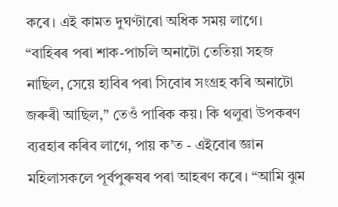কৰে। এই কামত দুঘণ্টাৰো অধিক সময় লাগে।
“বাহিৰৰ পৰা শাক-পাচলি অনাটো তেতিয়া সহজ নাছিল, সেয়ে হাবিৰ পৰা সিবোৰ সংগ্ৰহ কৰি অনাটো জৰুৰী আছিল,” তেওঁ পাৰিক কয়। কি থলুৱা উপকৰণ ব্যৱহাৰ কৰিব লাগে, পায় ক’ত - এইবোৰ জ্ঞান মহিলাসকলে পূৰ্বপুৰুষৰ পৰা আহৰণ কৰে। “আমি ঝুম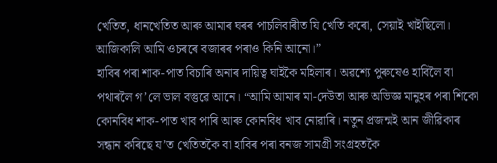খেতিত, ধানখেতিত আৰু আমাৰ ঘৰৰ পাচলিবাৰীত যি খেতি কৰো, সেয়াই খাইছিলো। আজিকালি আমি ওচৰৰে বজাৰৰ পৰাও কিনি আনো।”
হাবিৰ পৰা শাক-পাত বিচাৰি অনাৰ দায়িত্ব ঘাইকৈ মহিলাৰ। অৱশ্যে পুৰুষেও হাবিলৈ বা পথাৰলৈ গ’লে ভাল বস্তুৱে আনে। “আমি আমাৰ মা-দেউতা আৰু অভিজ্ঞ মানুহৰ পৰা শিকো কোনবিধ শাক-পাত খাব পাৰি আৰু কোনবিধ খাব নোৱাৰি। নতুন প্ৰজন্মই আন জীৱিকাৰ সন্ধান কৰিছে য’ত খেতিতকৈ বা হাবিৰ পৰা বনজ সামগ্ৰী সংগ্ৰহতকৈ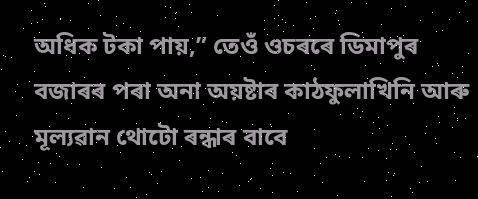অধিক টকা পায়,” তেওঁ ওচৰৰে ডিমাপুৰ বজাৰৰ পৰা অনা অয়ষ্টাৰ কাঠফুলাখিনি আৰু মূল্যৱান থোটো ৰন্ধাৰ বাবে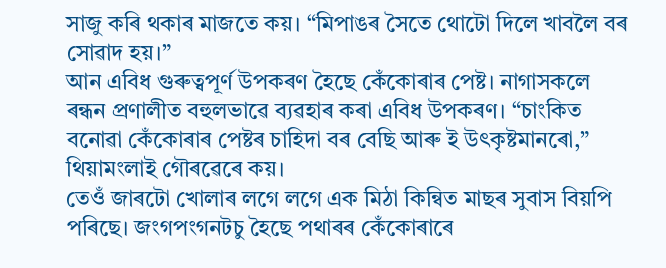সাজু কৰি থকাৰ মাজতে কয়। “মিপাঙৰ সৈতে থোটো দিলে খাবলৈ বৰ সোৱাদ হয়।”
আন এবিধ গুৰুত্বপূৰ্ণ উপকৰণ হৈছে কেঁকোৰাৰ পেষ্ট। নাগাসকলে ৰন্ধন প্ৰণালীত বহুলভাৱে ব্যৱহাৰ কৰা এবিধ উপকৰণ। “চাংকিত বনোৱা কেঁকোৰাৰ পেষ্টৰ চাহিদা বৰ বেছি আৰু ই উৎকৃষ্টমানৰো,” থিয়ামংলাই গৌৰৱেৰে কয়।
তেওঁ জাৰটো খোলাৰ লগে লগে এক মিঠা কিন্বিত মাছৰ সুবাস বিয়পি পৰিছে। জংগপংগনটচু হৈছে পথাৰৰ কেঁকোৰাৰে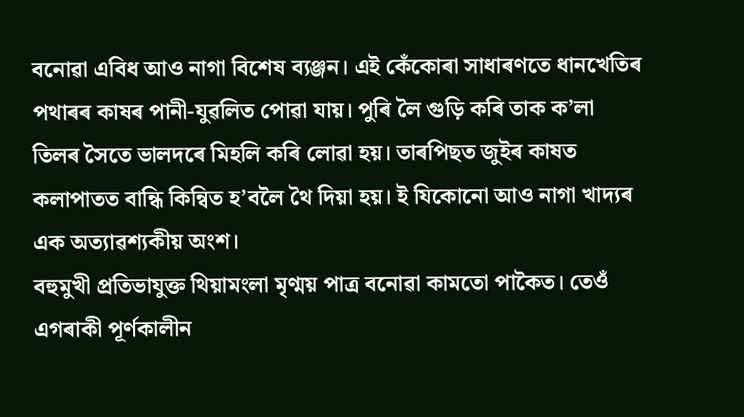বনোৱা এবিধ আও নাগা বিশেষ ব্যঞ্জন। এই কেঁকোৰা সাধাৰণতে ধানখেতিৰ পথাৰৰ কাষৰ পানী-যুৱলিত পোৱা যায়। পুৰি লৈ গুড়ি কৰি তাক ক’লা তিলৰ সৈতে ভালদৰে মিহলি কৰি লোৱা হয়। তাৰপিছত জুইৰ কাষত কলাপাতত বান্ধি কিন্বিত হ’বলৈ থৈ দিয়া হয়। ই যিকোনো আও নাগা খাদ্যৰ এক অত্যাৱশ্যকীয় অংশ।
বহুমুখী প্ৰতিভাযুক্ত থিয়ামংলা মৃণ্ময় পাত্ৰ বনোৱা কামতো পাকৈত। তেওঁ এগৰাকী পূৰ্ণকালীন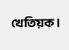খেতিয়ক।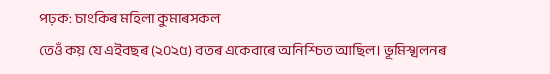পঢ়ক: চাংকিৰ মহিলা কুমাৰসকল
তেওঁ কয় যে এইবছৰ (২০২৫) বতৰ একেবাৰে অনিশ্চিত আছিল। ভূমিস্খলনৰ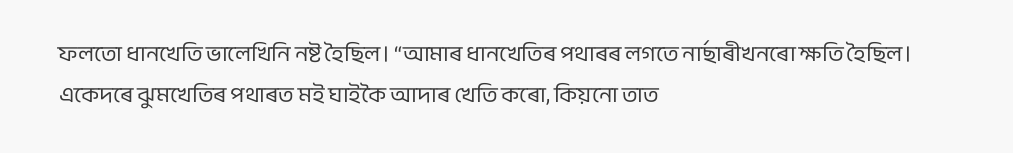ফলতো ধানখেতি ভালেখিনি নষ্ট হৈছিল। “আমাৰ ধানখেতিৰ পথাৰৰ লগতে নাৰ্ছাৰীখনৰো ক্ষতি হৈছিল। একেদৰে ঝুমখেতিৰ পথাৰত মই ঘাইকৈ আদাৰ খেতি কৰো, কিয়নো তাত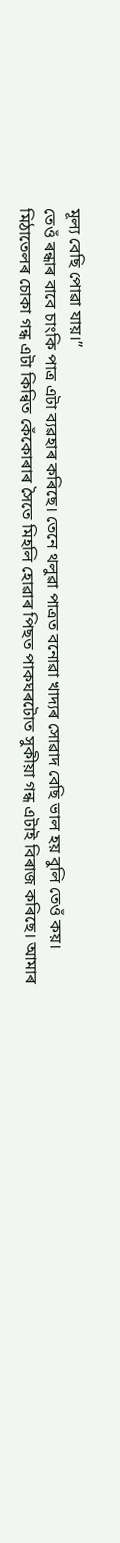মূল্য বেছি পোৱা যায়।”
তেওঁ ৰন্ধাৰ বাবে চাংকি পাত্ৰ এটা ব্যৱহাৰ কৰিছে। তেনে থলুৱা পাত্ৰত বনোৱা খাদ্যৰ সোৱাদ বেছি ভাল হয় বুলি তেওঁ কয়। মিঠাতেলৰ চোকা গন্ধ এটা কিন্বিত কেঁকোৰাৰ সৈতে মিহলি হোৱাৰ পিছত পাকঘৰটোত সুকীয়া গন্ধ এটাই বিৰাজ কৰিছে। আমাৰ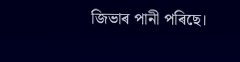জিভাৰ পানী পৰিছে।